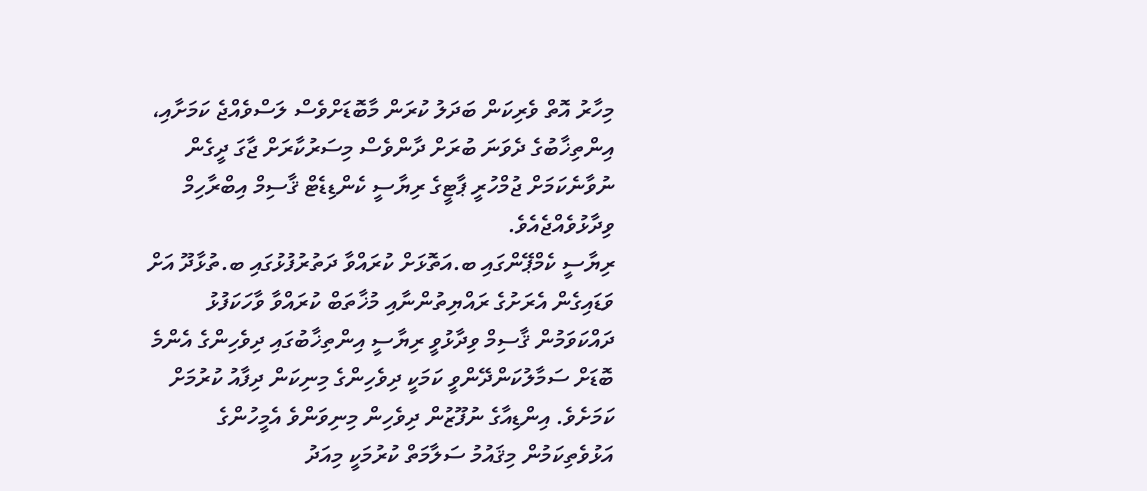މިހާރު އޮތް ވެރިކަން ބަދަލު ކުރަން މާބޮޑަށްވެސް ލަސްވެއްޖެ ކަމަށާއި، އިންތިޚާބުގެ ދެވަނަ ބުރަށް ދާންވެސް މިސަރުކާރަށް ޖާގަ ދީގެން ނުވާނެކަމަށް ޖުމްހުރީ ޕާޓީގެ ރިޔާސީ ކެންޑިޑެޓް ޤާސިމް އިބްރާހިމް ވިދާޅުވެއްޖެއެވެ.
ރިޔާސީ ކެމްޕޭންގައި ބ.އަތޮޅަށް ކުރައްވާ ދަތުރުފުޅުގައި ބ.ތުޅާދޫ އަށް ވަޑައިގެން އެރަށުގެ ރައްޔިތުންނާއި މުޚާތަބް ކުރައްވާ ވާހަކަފުޅު ދައްކަވަމުން ޤާސިމް ވިދާޅުވީ ރިޔާސީ އިންތިޚާބުގައި ދިވެހިންގެ އެންމެ ބޮޑަށް ސަމާލުކަންދޭންވީ ކަމަކީ ދިވެހިންގެ މިނިކަން ދިފާއު ކުރުމަށް ކަމަށެވެ. އިންޑިއާގެ ނުފޫޒުން ދިވެހިން މިނިވަންވެ އެމީހުންގެ އަޅުވެތިކަމުން މިޤައުމު ސަލާމަތް ކުރުމަކީ މިއަދު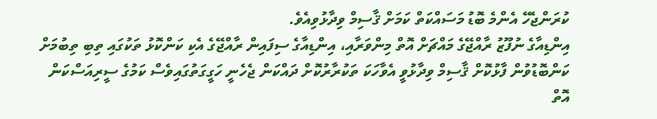ކުރަންޖެހޭ އެންމެ ބޮޑު މަސައްކަތް ކަމަށް ޤާސިމް ވިދާޅުވިއެވެ.
އިންޑިއާގެ ނުފޫޒު ރާއްޖޭގެ މައްޗަށް އޮތް މިންވަރާއި، އިންޑިއާގެ ސިފައިން ރާއްޖޭގެ އެކި ކަންކޮޅު ތަކުގައި ތިބި ތިބުމަށް ކަންބޮޑުވުން ފާޅުކޮށް ޤާސިމް ވިދާޅުވީ އެވާހަކަ ތަކުރާރުކޮށް ދައްކަން ޖެހެނީ ހަގީގަތުގައިވެސް ކަމުގެ ސީރިއަސްކަން އޮތް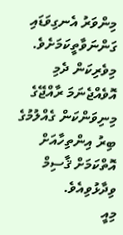މިންވަރު އެނގިވަޑައި ގަންނަވާތީކަމަށެވެ. މިވެރިކަން ދެމި އޮވެއްޖެނަމަ ރާއްޖޭގެ މިނިވަންކަން ގެއްލުމުގެ ބިރު އިންތިހާއަށް އޮތްކަމަށް ޤާސިމް ވިދާޅުވިއެވެ.
މިއީ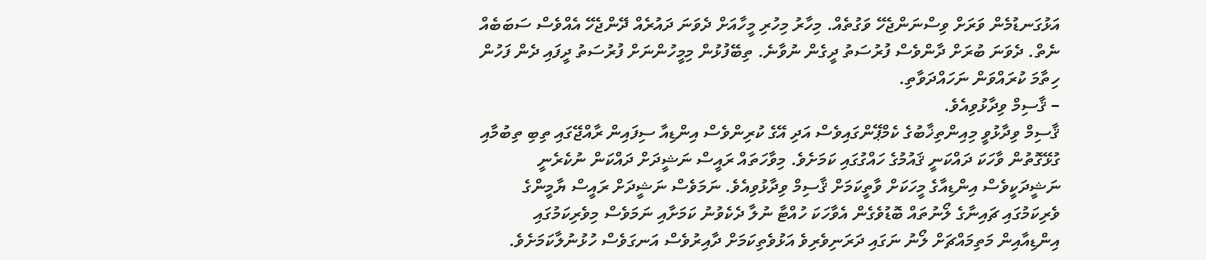އަޅުގަނޑުމެން ވަރަށް ވިސްނަންޖެހޭ ވަގުތެއް. މިހާރު މިހުރި މީހާއަށް ދެވަނަ ދައުރެއް ދޭންޖެހޭ އެއްވެސް ސަބަބެއް ނެތް. ދެވަނަ ބުރަށް ދާންވެސް ފުރުސަތު ދީގެން ނުވާނެ. ތިބޭފުޅުން މިމީހުންނަށް ފުރުސަތު ދީފައި ދެން ފަހުން ހިތާމަ ކުރައްވަން ނަހައްދަވާތި.
– ޤާސިމް ވިދާޅުވިއެވެ.
ޤާސިމް ވިދާޅުވީ މިއިންތިޚާބުގެ ކެމްޕޭންގައިވެސް އަދި އޭގެ ކުރިންވެސް އިންޑިއާ ސިފައިން ރާއްޖޭގައި ތިބި ތިބުމާއި ގުޅޭގޮތުން ވާހަކަ ދައްކަނީ ޤައުމުގެ ހައްގުގައި ކަމަށެވެ. މިވާހަތައް ރައީސް ނަޝީދަށް ދައްކަން ނުކެރެނީ ނަޝީދަކީވެސް އިންޑިއާގެ މީހަކަށް ވާތީކަމަށް ޤާސިމް ވިދާޅުވިއެވެ. ނަމަވެސް ނަޝީދަށް ރައީސް ޔާމީންގެ ވެރިކަމުގައި ޗައިނާގެ ލޯނުތައް ބޮޑުވެގެން އެވާހަކަ ހުއްޓާ ނުލާ ދެކެވުނު ކަމަށާއި ނަމަވެސް މިވެރިކަމުގައި އިންޑިއާއިން މަތިމައްޗަށް ލޯނު ނަގައި ދަރަނިވެރިވެ އަޅުވެތިކަމަށް ދާއިރުވެސް އަނގަވެސް ހުޅުނުލާކަމަށެވެ.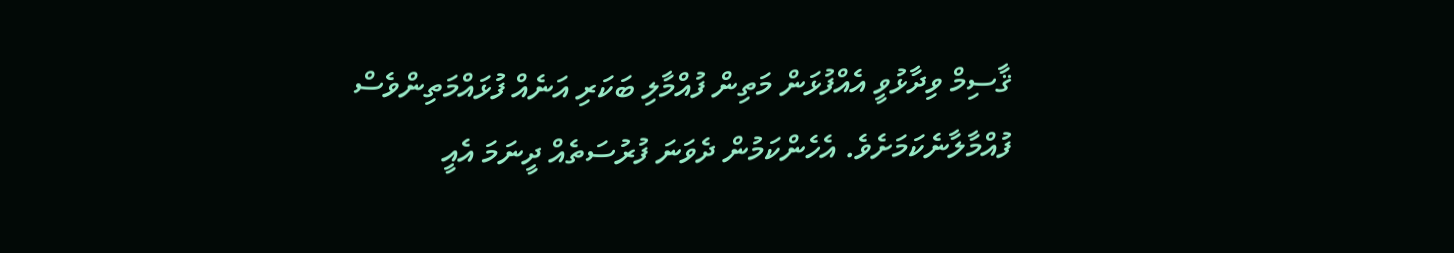ޤާސިމް ވިދާޅުވީ އެއްފުޅަން މަތިން ފުއްމާލި ބަކަރި އަނެއް ފުޅައްމަތިންވެސް ފުއްމާލާނެކަމަށެވެ. އެހެންކަމުން ދެވަނަ ފުރުސަތެއް ދީނަމަ އެއީ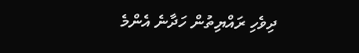ދިވެހި ރައްޔިތުން ހަދާނެ އެންމެ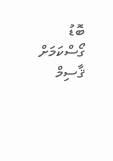ބޮޑު ގޯސްކަމަށް ޤާސިމް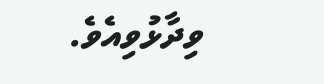ވިދާޅުވިއެވެ.